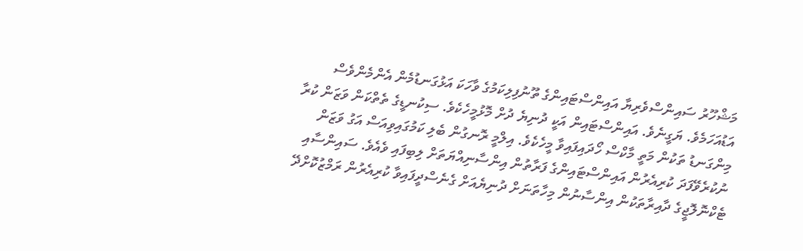މަޝްހޫރު ސައިންސްވެރިޔާ އައިންސްޓައިންގެ ތޫނުފިލިކަމުގެ ވާހަކަ އަޅުގަނޑުމެން އެންމެންވެސް އަޑުއަހަމެވެ. ޔަގީނެވެ. އައިންސްޓައިން އަކީ ދުނިޔެ ދުށް މޮޅުމީހެކެވެ. ސިކުނޑީގެ ތެތްކަން ވަޒަން ކުރާ މިންގަނޑު ތަކުން މަތީ މާކްސް ހޯދައިފައިވާ މީހެކެވެ. އިލްމީ ރޮނގުން ބެލި ކަމުގައިވިއަސް އަގު ވަޒަން ނުކުރެވޭފަދަ ކުރިއެރުން އައިންސްޓައިންގެ ފަރާތުން އިންސާނިއްޔަތަށް ލިބިފައި ވެއެވެ. ސައިންސާއި ޓެކްނޮލޮޖީގެ ދާއިރާތަކުން އިންސާނުން މިހާތަނަށް ދުނިޔެއަށް ގެނެސްދީފައިވާ ކުރިއެރުން ރަމްޒުކޮށްދޭ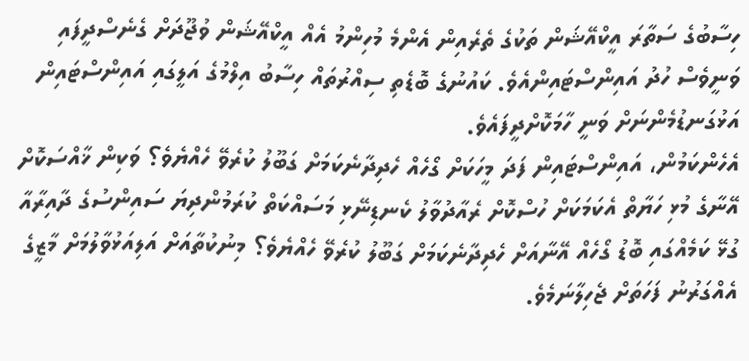ހިސާބުގެ ސަތާރަ އީކްއޭޝަން ތަކުގެ ތެރެއިން އެންމެ މުހިންމު އެއް އީކްއޭޝަން ވުޖޫދަށް ގެނެސްދީފައި ވަނީވެސް ހުދު އައިންސްޓައިންއެވެ. ކައުނުގެ ބޮޑެތި ސިއްރުތައް ހިސާބު އިލްމުގެ އަލީގައި އައިންސްޓައިން އަޅުގަނޑުމެންނަށް ވަނީ ހާމަކޮށްދީފައެވެ.
އެހެންކަމުން، އައިންސްޓައިން ފަދަ މީހަކަށް ގޯހެއް ހެދިދާނެކަމަށް ގަބޫލު ކުރެވޭ ހެއްޔެވެ؟ ވަކިން ޚާއްސަކޮށް އޭނާގެ މުޅި ހަޔާތް އެކަމަކަށް ހުސްކޮށް ރެއާދުވާލު ކެނޑިނޭޅި މަސައްކަތް ކުރަމުންދިޔަ ސައިންސުގެ ދާއިރާއާ ގުޅޭ ކަމެއްގައި ބޮޑު ގޯހެއް އޭނާއަށް ހެދިދާނެކަމަށް ގަބޫލު ކުރެވޭ ހެއްޔެވެ؟ މިނުކުތާއަށް އަލިއަޅުވާލުމަށް މާޒީގެ އެއްގަރުނު ފަހަތަށް ޖެހިލާނަމެވެ.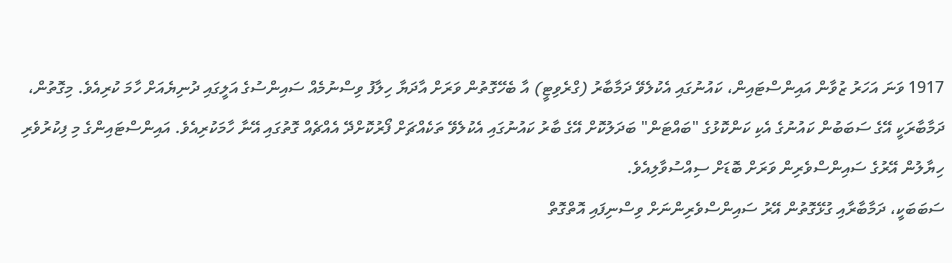1917 ވަނަ އަހަރު ޒުވާން އައިންސްޓައިން، ކައުނުގައި އެކުލެވޭ ދަމާބާރު (ގްރެވިޓީ) އާ ބެހޭގޮތުން ވަރަށް އާދަޔާ ހިލާފު ވިސްނުމެއް ސައިންސުގެ އަލީގައި ދުނިޔެއަށް ހާމަ ކުރިއެވެ. މިގޮތުން، ދަމާބާރަކީ އޭގެ ސަބަބުން ކައުނުގެ އެކި ކަންކޮޅުގެ "ބައްޓަން" ބަދަލުކޮށް އޭގެ ބާރު ކައުނުގައި އެކުލެވޭ ތަކެއްޗަށް ފޯރުކޮށްދޭ އެއްޗެއް ގޮތުގައި އޭނާ ހާމަކުރިއެވެ. އައިންސްޓައިންގެ މި ފިކުރުވެރި ހިޔާލުން އޭރުގެ ސައިންސްވެރިން ވަރަށް ބޮޑަށް ސިއްސުވާލިއެވެ.
ސަބަބަކީ، ދަމާބާރާއި ގުޅޭގޮތުން އޭރު ސައިންސްވެރިންނަށް ވިސްނިފައި އޮތްގޮތް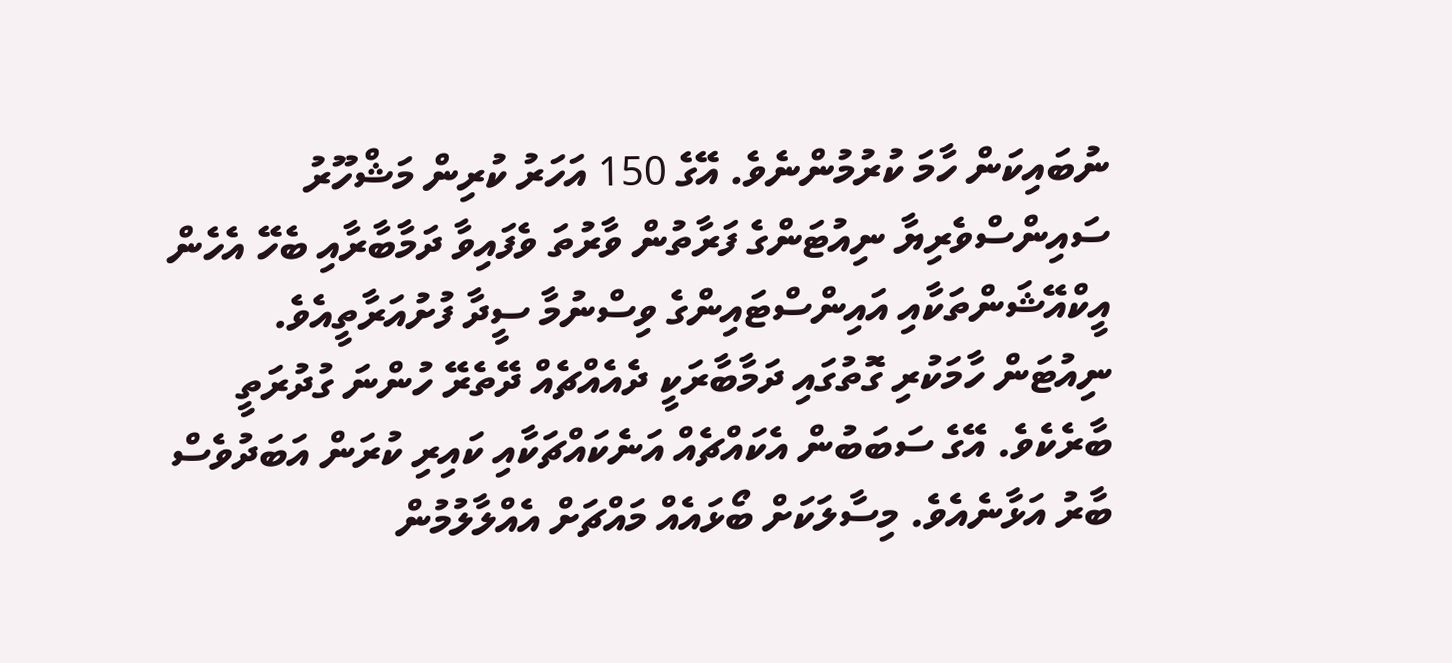ނުބައިކަން ހާމަ ކުރުމުންނެވެ. އޭގެ 150 އަހަރު ކުރިން މަޝްހޫރު ސައިންސްވެރިޔާ ނިއުޓަންގެ ފަރާތުން ވާރުތަ ވެފައިވާ ދަމާބާރާއި ބެހޭ އެހެން އީކްއޭޝަންތަކާއި އައިންސްޓައިންގެ ވިސްނުމާ ސީދާ ފުށުއަރާތީއެވެ. ނިއުޓަން ހާމަކުރި ގޮތުގައި ދަމާބާރަކީ ދެއެއްޗެއް ދޭތެރޭ ހުންނަ ގުދުރަތީ ބާރެކެވެ. އޭގެ ސަބަބުން އެކައްޗެއް އަނެކައްޗަކާއި ކައިރި ކުރަން އަބަދުވެސް ބާރު އަޅާނެއެވެ. މިސާލަކަށް ބޯޅައެއް މައްޗަށް އެއްލާލުމުން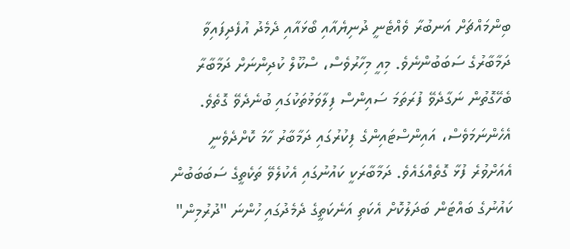ބިންމައްޗަށް އަނބުރާ ވެއްޓެނީ ދުނިޔެއާއި ބޯޅައާއި ދެމެދު އުފެދިފައިވާ ދަމާބާރުގެ ސަބަބުންނެވެ. މިއީ މިހާރުވެސް، ސްކޫލް ކުދިންނަށް ދަމާބާރާ ބެހޭގޮތުން ނަގާދެވޭ ފުރަތަމަ ސައިންސް ފިލާވަޅުތަކުގައި ބުނެދެވޭ ގޮތެވެ.
އެހެންނަމަވެސް، އައިންސްޓައިންގެ ފިކުރުގައި ދަމާބާރު ހާމަ ކޮށްދެވެނީ އެއަށްވުރެ ފުޅާ ގޮތެއްގައެވެ. ދަމާބާރަކީ ކައުނުގައި އެކުލެވޭ ތަކެތީގެ ސަބަބަބުން ކައުނުގެ ބައްޓަން ބަދަލުކޮށް އެކަތި އަނެކަތީގެ ދެމެދުގައި ހުންނަ "ދުރުމިން"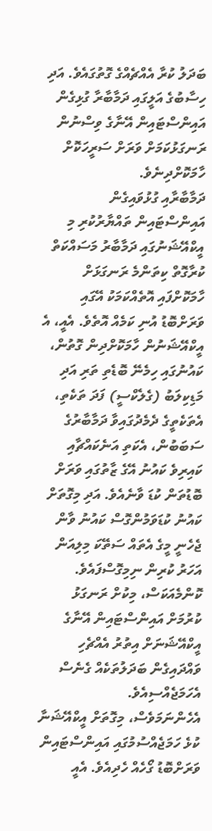ބަދަލު ކުރާ އެއްޗެއްގެ ގޮތުގައެވެ. އަދި ހިސާބުގެ އަލީގައި ދަމާބާރާ ގުޅިގެން އައިންސްޓައިން އޭނާގެ ވިސްނުން ރަނގަޅުކަމަށް ވަރަށް ސަރީހަކޮށް ހާމަކޮށްދިނެވެ.
ދަމާބާރާއި ގުޅުވައިގެން އައިންސްޓައިން ތައްޔާރުކުރި މި އީކްއޭޝަނުގައި ދަމާބާރު މަސައްކަތް ކުރާގޮތް ކިތަންމެ ރަނގަޅަށް ހާމަކޮށްފައި އޮތެއްކަމަކު އޭގައި ވަރަށްބޮޑު އުނި ކަމެއް އޮތެވެ. އެއީ، އެ އީކްއޭޝަނުން ހާމަކޮށްދިން ގޮތުން، ކައުނުގައި ހިމެނޭ ބޮޑެތި ތަރި އަދި މަޑިކިލަބު (ގެލެކްސީ) ފަދަ ތަކެތި، އެތަކެތީގެ ދެމެދުގައިވާ ދަމާބާރުގެ ސަބަބުން، އެކަތި އަނެކައްޗާއި ކައިރިވެ ކައުނު އޭގެ ޒާތުގައި ވަރަށް ބޮޑުތަން ކުޑަ ވާނެއެވެ. އަދި މިގޮތަށް ކައުނު ކުޑަވަމުންގޮސް ކައުނު ވާން ޖެހެނީ މީގެ އެތައް ސަތޭކަ މިލިއަން އަހަރު ކުރިން ނިމިގޮސްފައެވެ. ކޮންމެއަކަސް، މިކުށް ރަނގަޅު ކުރުމަށް އައިންސްޓައިން އޭނާގެ އީކްއޭޝަނަށް އިތުރު އެއްޗެހި ވައްދައިގެން ބަދަލުތަކެއް ގެނެސް އެހަމަޖެއްސިއެވެ.
އެހެންނަމަވެސް، މިގޮތަށް އީކްއޭޝަނާ ކުޅެ ހަމަޖެއްސުމުގައި އައިންސްޓައިން ވަރަށްބޮޑު ގޯހެއް ހެދިއެވެ. އެއީ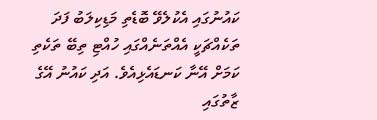ކައުނުގައި އެކުލެވޭ ބޮޑެތި މަޑިކިލަބު ފަދަ ތަކެއްޗަކީ އެއްތަނެއްގައި ހުއްޓި ތިބޭ ތަކެތި ކަމަށް އޭނާ ކަނޑައެޅިއެވެ. އަދި ކައުނު އޭގެ ޒާތުގައި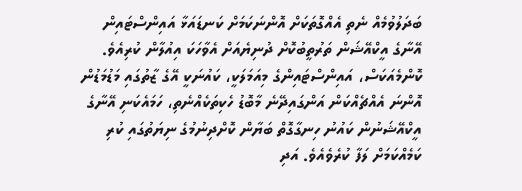ބަދަލުވުމެއް ނެތި އެއްގޮތަކަށް އޮންނަކަމަށް ކަނޑައަޅާ އައިންސްޓައިން އޭނާގެ އީކްއޭޝަން ތަރުތީބުކޮށް ދުނިޔެއަށް އެވާހަކަ އިއުލާން ކުރިއެވެ. ކޮންމެއަކަސް، އައިންސްޓައިންގެ މިއަމަލަކީ، ކައުނަކީ އޭގެ ޒާތުގައި މަޑުމަޑުން އޮންނަ އެއްޗެއްކަން އަންގައިދޭނެ މާބޮޑު ހެކިތަކެއްނެތި، ހަމައެކަނި އޭނާގެ އީކްއޭޝަނުން ކައުނު ހިނގާގޮތް ބަޔާން ކޮށްދިނުމުގެ ނިޔަތުގައި ކުރި ކަމެއްކަމަށް ލަފާ ކުރެވެއެވެ. އަދި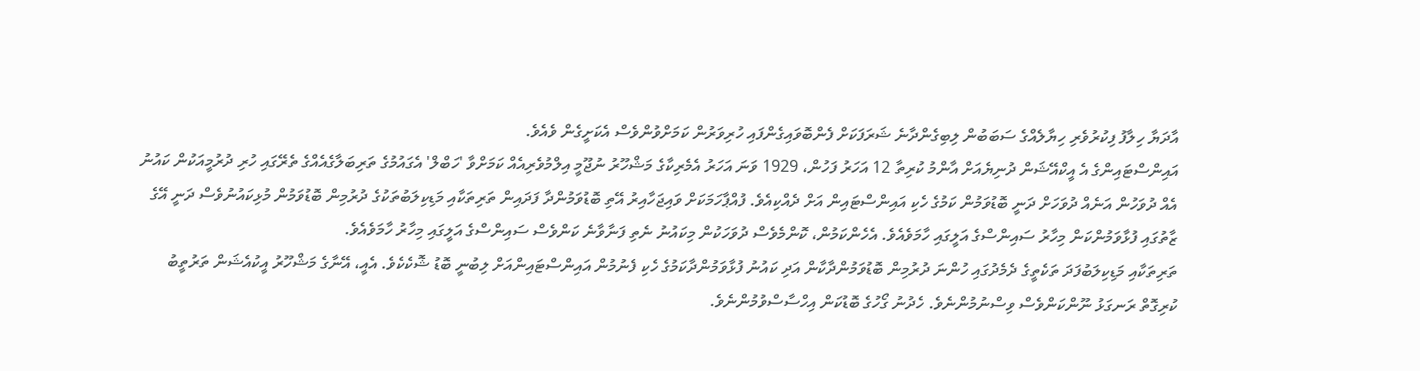އާދަޔާ ހިލާފު ފިކުރުވެރި ހިޔާލެއްގެ ސަބަބުން ލިބިގެންދާނެ ޝަރަފަކަށް ފެންބޮވައިގެންފައި ހުރިވަރުން ކަމަށްވުންވެސް އެކަށީގެން ވެއެވެ.
އައިންސްޓައިންގެ އެ އީކްއޭޝަން ދުނިޔެއަށް އާންމު ކުރިތާ 12 އަހަރު ފަހުން، 1929 ވަނަ އަހަރު އެމެރިކާގެ މަޝްހޫރު ނުޖޫމީ އިލްމުވެރިއެއް ކަމަށްވާ 'ހަބްލް' އެގައުމުގެ ތަރިބަލާގެއެއްގެ ތެރޭގައި ހުރި ދުރުމީއަކުން ކައުނު އެއް ދުވަހުން އަނެއް ދުވަހަށް ދަނީ ބޮޑުވަމުން ކަމުގެ ހެކި އައިންސްޓައިން އަށް ދެއްކިއެވެ. ފުއްޕާހަމަކަށް ވައިޖަހާއިރު އޭތި ބޮޑުވަމުންދާ ފަދައިން ތަރިތަކާއި މަޑިކިލަބުތަކުގެ ދުރުމިން ބޮޑުވަމުން މުޅިކައުނުވެސް ދަނީ އޭގެ ޒާތުގައި ފުޅާވަމުންކަން މިހާރު ސައިންސްގެ އަލީގައި ހާމަވެއެވެ. އެހެންކަމުން، ކޮންމެވެސް ދުވަހަކުން މިކައުނު ނެތި ފަނާވާނެ ކަންވެސް ސައިންސްގެ އަލީގައި މިހާރު ހާމަވެއެވެ.
ތަރިތަކާއި މަޑިކިލަބުފަދަ ތަކެތީގެ ދެމެދުގައި ހުންނަ ދުރުމިން ބޮޑުވަމުންދާކާން އަދި ކައުނު ފުޅާވަމުންދާކަމުގެ ހެކި ފެނުމުން އައިންސްޓައިންއަށް ލިބުނީ ބޮޑު ޝޮކެކެވެ. އެއީ، އޭނާގެ މަޝްހޫރު އީކުއެޝަން ތަރުތީބު ކުރިގޮތް ރަނގަޅު ނޫންކަންވެސް ވިސްނުމުންނެވެ. ހެދުނު ގޯހުގެ ބޮޑުކަން އިހްސާސްވުމުންނެވެ.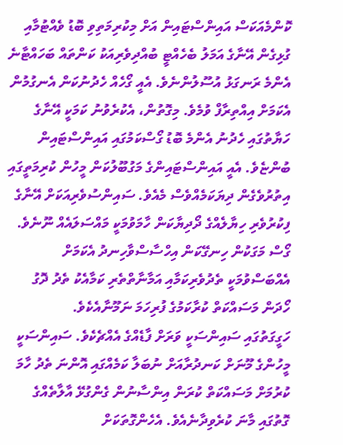ކޮންމެއަކަސް އައިންސްޓައިން އަށް މިކުރިމަތިވި ބޮޑު ވެއްޓުމާއި ގުޅިގެން އޭނާގެ އަމަލު ބެހެއްޓީ ބުއްދިވެރިއަކު ކަންތައް ބަހައްޓާނެ އެންމެ ރަނގަޅު އުސޫލުންނެވެ. އެއީ ގޯހެއް ހެދުނުކަން އެނގުމުން އެކަމަށް އިއްތިރާފް ވުމެވެ. މިގޮތުން، އެކުރެވުނު ކަމަކީ އޭނާގެ ހަޔާތުގައި ހެދުނު އެންމެ ބޮޑު ގޯސްކަމުގައި އައިންސްޓައިން ބުންޏެވެ. އެއީ އައިންސްޓައިންގެ މަގުބޫލުކަން މީހުން ކުރިމަތީގައި އިތުރުވެގެން ދިޔަކަމެއްވެސް މެއެވެ. ސައިންސުވެރިއަކަށް އޭނާގެ ފިކުރުވެރި ހިޔާލެއްގެ ދޯދިޔާކަން ހާމަވުމަކީ މައްސަލައެއް ނޫނެވެ. ގޯސް މަގަކުން ހިނގޭކަން އިހްސާސްވާހިނދު އެކަމަށް އެއްބަސްވުމަކީ ތެދުވެރިކަމާއި އަމާނާތްތެރި ކަމާއެކު ތެދު ދޮގު ހޯދަން މަސައްކަތް ކުރާކަމުގެ ފުރިހަމަ ނަމޫނާއެކެވެ.
ހަގީގަތުގައި ސައިންސަކީ ވަރަށް ފާޑެއްގެ އެއްޗެކެވެ. ސައިންސަކީ މީހުންގެ މޫނަށް ކަނދުރާއަށް ނުބަލާ ކަމެއްގައި އޮންނަ ތެދު ހާމަ ކުރުމަށް މަސައްކަތް ކުރަން އިންސާނުން ގެންގުޅޭ އާލާތެއްގެ ގޮތުގައި މާނަ ކުރެވިދާނެއެވެ. އެހެންގޮތަކަށް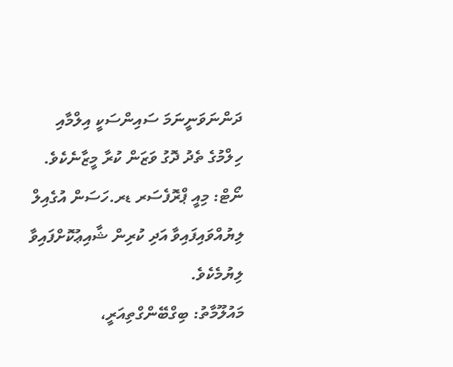ދަންނަވަނީނަމަ ސައިންސަކީ އިލްމާއި ހިލްމުގެ ތެދު ދޮގު ވަޒަން ކުރާ މީޒާނެކެވެ.
ނޯޓް: މިއީ ޕްރޮފެސަރ ޑރ.ހަސަން އުގެއިލް ލިޔުއްވައިފައިވާ އަދި ކުރިން ޝާއިޢުކޮށްފައިވާ ލިޔުމެކެވެ.
މައުލޫމާތު: ބިގްބޭންގްތިއަރީ،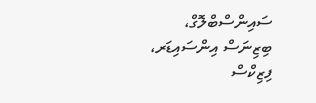ސައިންސްބްލޮގް، ބިޒިނަސް އިންސައިޑަރ، ފިޒިކްސް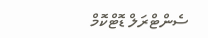ސެންޓްރަލް ޑޮޓްކޮމް